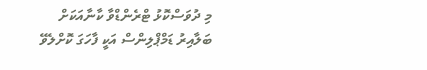މި ދުވަސްކޮޅު ޓްރެންޑްވާ ކާނާއަކަށް ބަލާއިރު ޑަމްޕްލިންސް އަކީ ފާހަގަ ކޮށްލެވޭ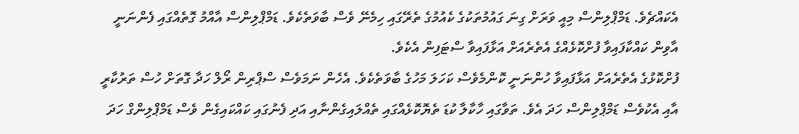އެކައްޗެވެ. ޑަމްޕްލިންސް މިއީ ވަރަށް ގިނަ ގައުމުތަކުގެ ކެއުމުގެ ތެރޭގައި ހިމެނޭ ވެސް ބާވަތެކެވެ. ޑަމްޕްލިންސް އާއްމު ގޮތެއްގައި ފެންނަނީ އާވިން ކައްކާފައިވާ ފުށްކޮޅެއްގެ އެތެރެއަށް އަޅާފައިވާ ސްޓަފިން އެކެވެ.
ފުށްކޮޅުގެ އެތެރެއަށް އަޅާފައިވާ ހުންނަނީ ކޮންމެވެސް ކަހަލަ މަހުގެ ބާވަތެކެވެ. އެހެން ނަމަވެސް ސްޕްރިން ރޯލް ހަދާ ގޮތަށް ހުސް ތަރުކާރީ އާއި އެކުވެސް ޑަމްޕްލިންސް ހަދަ އެވެ. ތަވާގައި ހާކާލާ ކުޑަ ތެޔޮކޮޅެއްގައި ތެއްލައިގެންނާއި އަދި ފެނުގައި ކައްކައިގެން ވެސް ޑަމްޕްލިންގް ހަދަ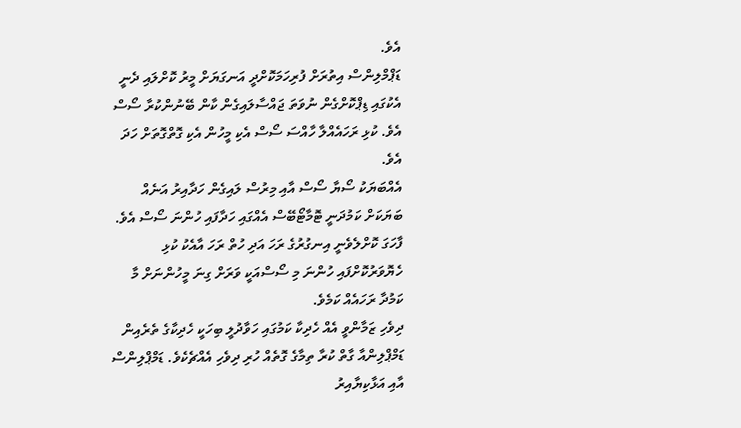އެވެ.
ޑަޕްމްލިންސް އިތުރަށް ފުރިހަމަކޮށްދީ އަނގަޔަށް މީރު ކޮށްލައި ދެނީ އެކުގައި ޑިޕްކޮށްގެން ނުވަތަ ޖައްސާލައިގެން ކާން ބޭނުންކުރާ ސޯސް އެވެ. ކުޅި ރަހައެއްލާ ހާއްސަ ސޯސް އެކި މީހުން އެކި ގޮތްގޮތަށް ހަދަ އެވެ.
އެއްބަޔަކު ސޯޔާ ސޯސް އާއި މިރުސް ލައިގެން ހަދާއިރު އަނެއް ބަޔަކަށް ކަމުދަނީ ޓޮމާޓޯބޭސް އެއްގައި ހަދާފައި ހުންނަ ސޯސް އެވެ. ފާހަގަ ކޮށްލެވެނީ އިނގުރުގެ ރަހަ އަދި ހުތް ރަހަ އާއެކު ކުޅި ހެޔޮވަރުކޮށްފައި ހުންނަ މި ސޯސްއަކީ ވަރަށް ގިނަ މީހުންނަށް މާ ކަމުދާ ރަހައެއް ކަމެވެ.
ދިވެހި ޒަމާންވީ އެއް ހެދިކާ ކަމުގައި ހަވާދުލީ ބިހަކީ ހެދިކާގެ ތެރެއިން ޑަމްޕްލިންއާ ގާތް ކުރާ ތިމާގެ ގޮތެއް ހުރި ދިވެހި އެއްޗެކެވެ. ޑަމްޕްލިންސް އާއި އަޅާކިޔާއިރު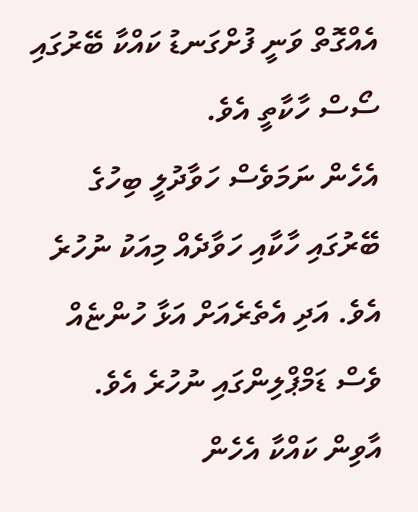އެއްގޮތް ވަނީ ފުށްގަނޑު ކައްކާ ބޭރުގައި ސޯސް ހާކާތީ އެވެ.
އެހެން ނަމަވެސް ހަވާދުލީ ބިހުގެ ބޭރުގައި ހާކާއި ހަވާދެއް މިއަކު ނުހުރެ އެވެ. އަދި އެތެރެއަށް އަޅާ ހުންޏެއް ވެސް ޑަމްޕްލިންގައި ނުހުރެ އެވެ. އާވިން ކައްކާ އެހެން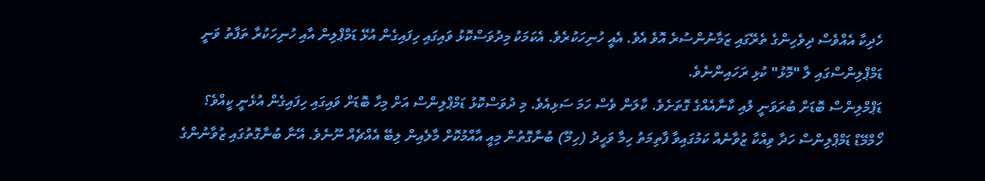ހެދިކާ އެއްވެސް ދިވެހިންގެ ތެރޭގައި ޒަމާނުންސުރެ އޮވެ އެވެ. އެއީ ހުނިހަކުރެވެ. އެކަމަކު މިދުވަސްކޮޅު ވައިގައި ހިފައިގެން އުޅޭ ޑަމްޕްލިން އާއި ހުނިހަކުރާ ތަފާތު ވަނީ ޑަމްޕްލިންސްގައި ލާ "މޮޅު" ކުޅި ރަހައިންނެވެ.
ޑަޕްމްލިންސް ބޮޑަށް ބުރަވަނީ ލުއި ކާނާއެއްގެ ގޮތަށެވެ. ކާލަން ވެސް ހަމަ ސަޅިއެވެ. މި ދުވަސްކޮޅު ޑަމްޕްލިންސް އަށް މިހާ ބޮޑަށް ވައިގައި ހިފައިގެން އުޅެނީ ކީއްވެ؟
ހޯމްމޭޑް ޑަމްޕްލިންސް ހަދާ ވިއްކާ ޒުވާނެއް ކަމުގައިވާ ފާތިމަތު ހިމާ ވަހީދު (ހިމޫ) ބުނާގޮތުން މިއީ އާއްމުކޮށް މާލެއިން ލިބޭ އެއްޗެއް ނޫނެވެ. އޭނާ ބުނާގޮތުގައި ޒުވާނުންގެ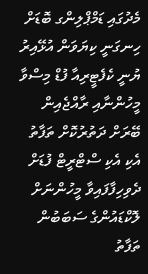މެދުގައި ޑަމްޕްލިންގ ބޮޑަށް ހިނގަނީ ކިޔަވަން އުޅޭއިރު ޔުނީ ކެފެޓީރިއާ ފުޑް މިސްވާ މީހުންނާއި ރާއްޖެއިން ބޭރަށް ދަތުރުކޮށް ތަފާތު އެކި އެކި ސްޓްރީޓް ފުޑަށް ދެވިހިފާފައިވާ މީހުންނަށް ލޮކްޑައުންގެ ސަބަބުން ތަފާތު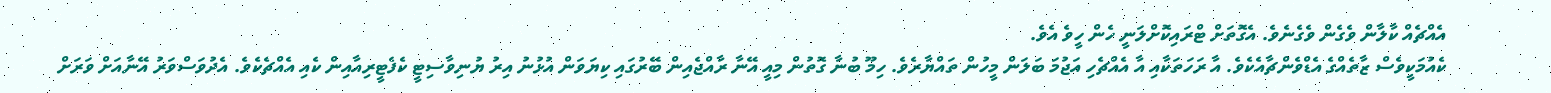އެއްޗެއް ކާލާން ވެގެން ވެގެނެވެ. އެގޮތަށް ޓްރައިކޮށްލަނީ ހެން ހީވެ އެވެ.
ކެއުމަކީވެސް ޒާތެއްގެ އެޑްވެންޗާއެކެވެ. އާ ރަހަތަކާއި އާ އެއްޗެހި އަޖުމަ ބަލަން މީހުން ތައްޔާރެވެ. ހިމޫ ބުނާ ގޮތުން މިއީ އޭނާ ރާއްޖެއިން ބޭރުގައި ކިޔަވަން އުޅުނު އިރު ޔުނިވާސިޓީ ކެފެޓީރިއާއިން ކެއި އެއްޗެކެވެ. އެދުވަސްވަރު އޭނާއަށް ވަރަށް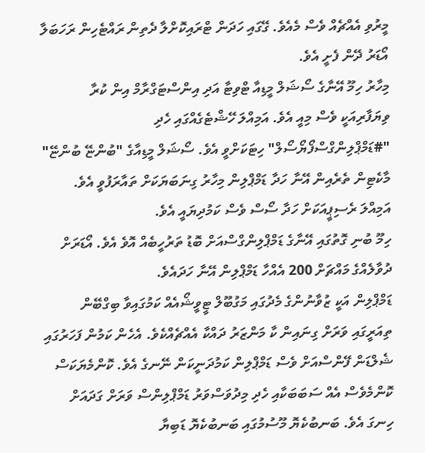މީރުވި އެއްޗެއް ވެސް މެއެވެ. ގޭގައި ހަދަން ޓްރައިކޮށްލާ ދެތިން ރައްޓެހިން ރަހަބަލާ އޯޑަރު ދޭން ފެށީ އެވެ.
މިހާރު ހިމޫ އޭނާގެ ސޯޝަލް މީޑިއާ ޓްވިޓާ އަދި އިންސްޓަގްރާމް އިން ކުރާ ވިޔަފާރިއަކީ ވެސް މިއީ އެވެ. އަމިއްލަ ހޭޝްޓެގެއްގައި ހެދި "#ޑަމްޕްލިންގްސްފޯޔޯސޯލް" ހިޓަކަށްވީ އެވެ. ސޯޝަލް މީޑިއާގެ "ބުންޏޭ ބުންޏޭ" މާކެޓިން ތެރެއިން އޭނާ ހަދާ ޑަމްޕްލިން މިހާރު ގިނަބަޔަކަށް ތައާރަފުވީ އެވެ. އަމިއްލަ ރެސިޕީއަކަށް ހަދާ ސޯސް ވެސް ކަމުދިޔައީ އެވެ.
ހިމޫ ބުނި ގޮތުގައި އޭނާގެ ޑަމްޕްލިންގްސްއަށް ބޮޑު ތަރުހީބެއް އޮވެ އެވެ. އޯޑަރަށް ދުވާލެއްގެ މައްޗަށް 200 އެއްހާ ޑަމްޕްލިން އޭނާ ހަދައެވެ.
ޑަމްޕްލިން އަކީ ޒުވާނުންގެ މެދުގައި މަގުބޫލް ޓީވީޝޯއެއް ކަމުގައިވާ ބިގްބޭން ތިއަރީގައި ވަރަށް ގިނައިން ކާ މަންޒަރު ދައްކާ އެއްޗެއްކެވެ. އެހެން ކަމުން ފަހަރުގައި ޝެލްޑަން ފޭންސްއަށް ވެސް ޑަމްޕްލިން ކަމުދަނީކަން ނޭނގެ އެވެ. ކޮންމެޔަކަސް ކޮންމެވެސް އެއް ސަބަބަކާއި ހެދި މިދުވަސްވަރު ޑަމްޕްލިންސް ވަރަށް ގަދައަށް ހިނގަ އެވެ. ބަނބުކެޔޮ މޫސުމުގައި ބަނބުކެޔޮ ޑަބިޔާ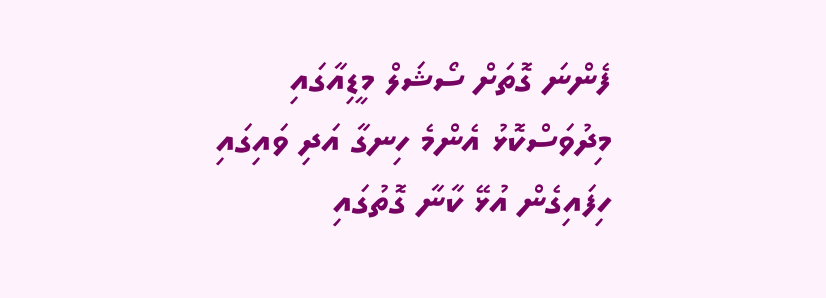ފެންނަ ގޮތަށް ސޯޝަލް މީޑިއާގައި މިދުވަސްކޮޅު އެންމެ ހިނގާ އަދި ވައިގައި ހިފައިގެން އުޅޭ ކާނާ ގޮތުގައި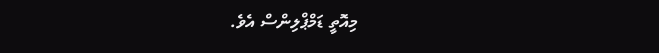މިއޮތީ ޑަމްޕްލިންސް އެވެ.